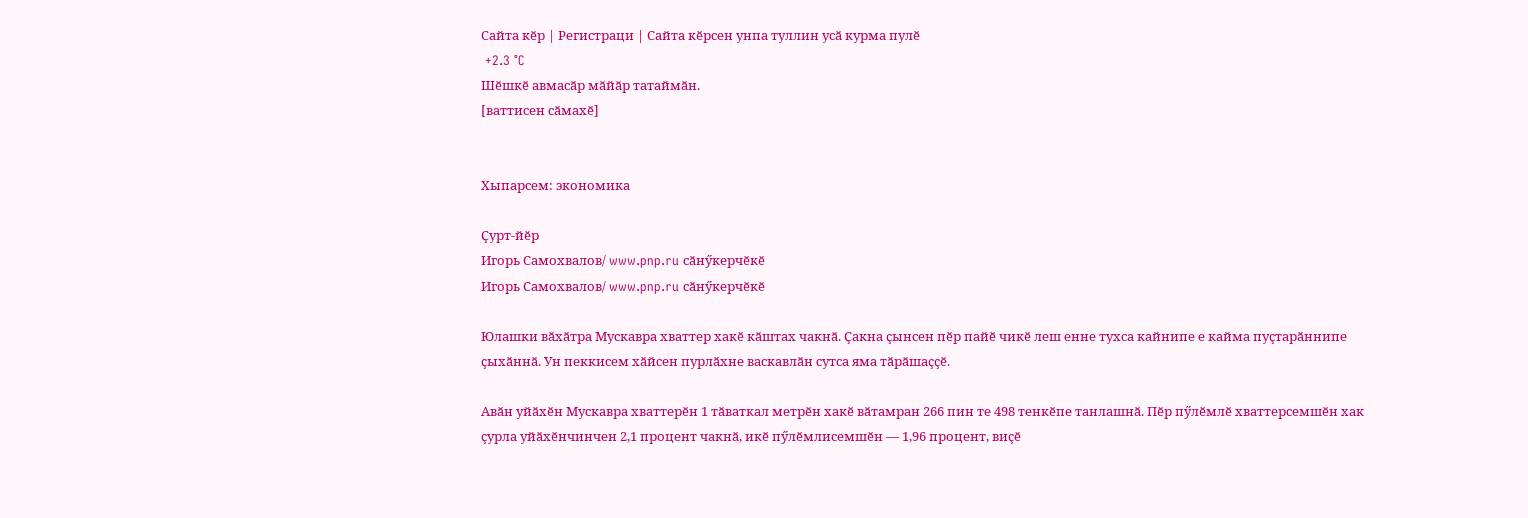Сайта кӗр | Регистраци | Сайта кӗрсен унпа туллин усӑ курма пулӗ
 +2.3 °C
Шӗшкӗ авмасӑр мӑйӑр татаймӑн.
[ваттисен сӑмахӗ]


Хыпарсем: экономика

Ҫурт-йӗр
Игорь Самохвалов/ www.pnp.ru сӑнӳкерчӗкӗ
Игорь Самохвалов/ www.pnp.ru сӑнӳкерчӗкӗ

Юлашки вӑхӑтра Мускавра хваттер хакӗ кӑштах чакнӑ. Ҫакна ҫынсен пӗр пайӗ чикӗ леш енне тухса кайнипе е кайма пуҫтарӑннипе ҫыхӑннӑ. Ун пеккисем хӑйсен пурлӑхне васкавлӑн сутса яма тӑрӑшаҫҫӗ.

Авӑн уйӑхӗн Мускавра хваттерӗн 1 тӑваткал метрӗн хакӗ вӑтамран 266 пин те 498 тенкӗпе танлашнӑ. Пӗр пӳлӗмлӗ хваттерсемшӗн хак ҫурла уйӑхӗнчинчен 2,1 процент чакнӑ, икӗ пӳлӗмлисемшӗн — 1,96 процент, виҫӗ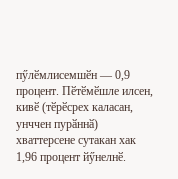пӳлӗмлисемшӗн — 0,9 процент. Пӗтӗмӗшле илсен, кивӗ (тӗрӗсрех каласан, унччен пурӑннӑ) хваттерсене сутакан хак 1,96 процент йӳнелнӗ.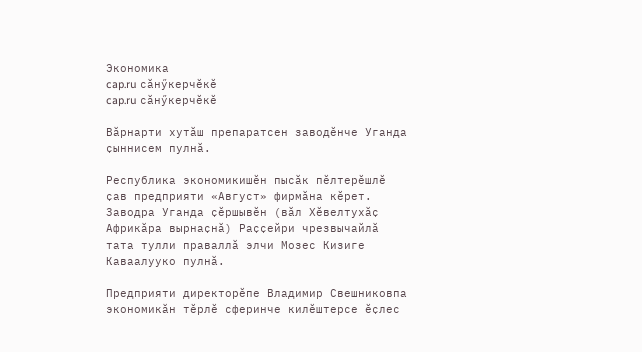Экономика
cap.ru сӑнӳкерчӗкӗ
cap.ru сӑнӳкерчӗкӗ

Вӑрнарти хутӑш препаратсен заводӗнче Уганда ҫыннисем пулнӑ.

Республика экономикишӗн пысӑк пӗлтерӗшлӗ ҫав предприяти «Август» фирмӑна кӗрет. Заводра Уганда ҫӗршывӗн (вӑл Хӗвелтухӑҫ Африкӑра вырнаҫнӑ) Раҫҫейри чрезвычайлӑ тата тулли праваллӑ элчи Мозес Кизиге Каваалууко пулнӑ.

Предприяти директорӗпе Владимир Свешниковпа экономикӑн тӗрлӗ сферинче килӗштерсе ӗҫлес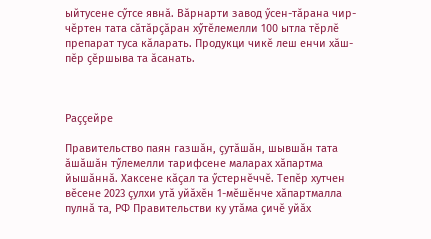ыйтусене сӳтсе явнӑ. Вӑрнарти завод ӳсен-тӑрана чир-чӗртен тата сӑтӑрҫӑран хӳтӗлемелли 100 ытла тӗрлӗ препарат туса кӑларать. Продукци чикӗ леш енчи хӑш-пӗр ҫӗршыва та ӑсанать.



Раҫҫейре

Правительство паян газшӑн, ҫутӑшӑн, шывшӑн тата ӑшӑшӑн тӳлемелли тарифсене маларах хӑпартма йышӑннӑ. Хаксене кӑҫал та ӳстернӗччӗ. Тепӗр хутчен вӗсене 2023 ҫулхи утӑ уйӑхӗн 1-мӗшӗнче хӑпартмалла пулнӑ та, РФ Правительстви ку утӑма ҫичӗ уйӑх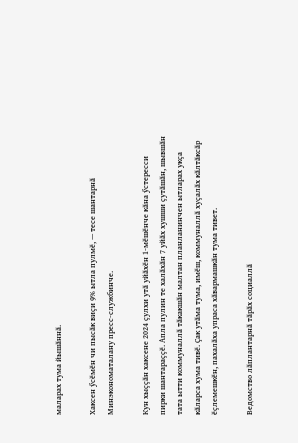маларах тума йышӑннӑ.

Хаксен ӳсӗмӗн чи пысӑк виҫи 9% ытла пулмӗ, — тесе шантарнӑ Минэкономаталану пресс-службинче.

Кун хыҫҫӑн хаксене 2024 ҫулхи утӑ уйӑхӗн 1-мӗшӗнче кӑна ӳстересси пирки шантараҫҫӗ. Апла пулин те халӑхӑн 7 уйӑх хушши ҫутӑшӑн, шывшӑн тата ытти коммуналлӑ тӑкакшӑн малтан планланинчен ытларах укҫа кӑларса хума тивӗ. Ҫак утӑма тума, имӗш, коммуналлӑ хуҫалӑх кӑлтӑксӑр ӗҫлемешкӗн, пахалӑха упраса хӑвармашкӑн тума тивет.

Ведомство лӑплантарнӑ тӑрӑх социаллӑ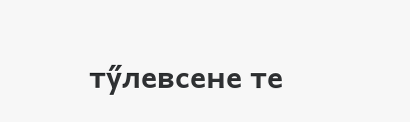тӳлевсене те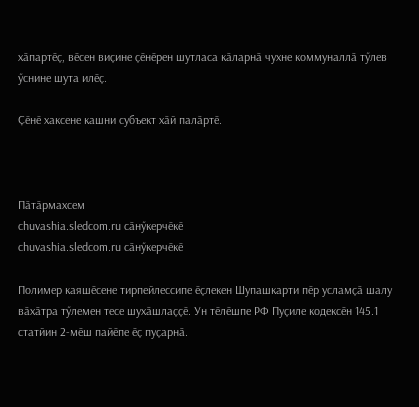хӑпартӗҫ, вӗсен виҫине ҫӗнӗрен шутласа кӑларнӑ чухне коммуналлӑ тӳлев ӳснине шута илӗҫ.

Ҫӗнӗ хаксене кашни субъект хӑй палӑртӗ.



Пӑтӑрмахсем
chuvashia.sledcom.ru сӑнӳкерчӗкӗ
chuvashia.sledcom.ru сӑнӳкерчӗкӗ

Полимер каяшӗсене тирпейлессипе ӗҫлекен Шупашкарти пӗр усламҫӑ шалу вӑхӑтра тӳлемен тесе шухӑшлаҫҫӗ. Ун тӗлӗшпе РФ Пуҫиле кодексӗн 145.1 статйин 2-мӗш пайӗпе ӗҫ пуҫарнӑ.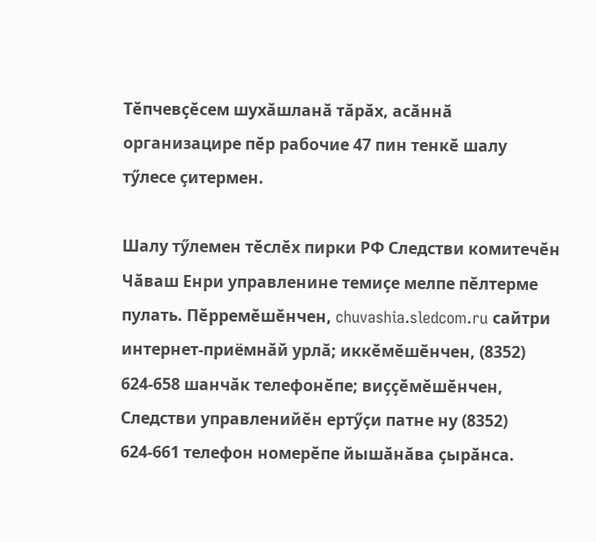Тӗпчевҫӗсем шухӑшланӑ тӑрӑх, асӑннӑ организацире пӗр рабочие 47 пин тенкӗ шалу тӳлесе ҫитермен.

Шалу тӳлемен тӗслӗх пирки РФ Следстви комитечӗн Чӑваш Енри управленине темиҫе мелпе пӗлтерме пулать. Пӗрремӗшӗнчен, chuvashia.sledcom.ru сайтри интернет-приёмнӑй урлӑ; иккӗмӗшӗнчен, (8352) 624-658 шанчӑк телефонӗпе; виҫҫӗмӗшӗнчен, Следстви управленийӗн ертӳҫи патне ну (8352) 624-661 телефон номерӗпе йышӑнӑва ҫырӑнса.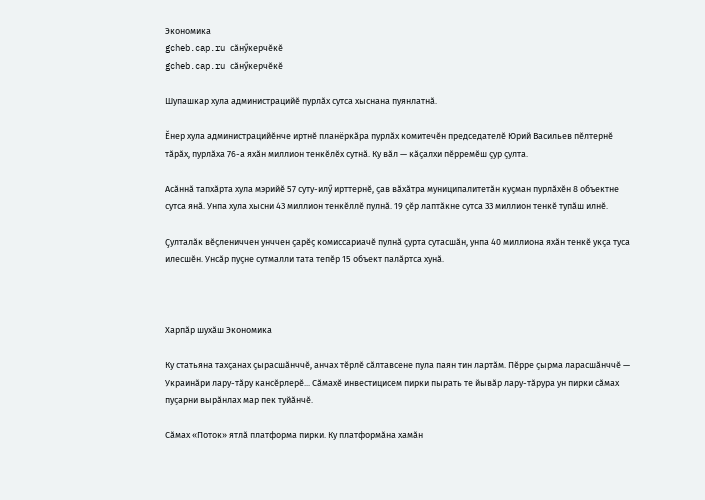Экономика
gcheb.cap.ru сӑнӳкерчӗкӗ
gcheb.cap.ru сӑнӳкерчӗкӗ

Шупашкар хула администрацийӗ пурлӑх сутса хыснана пуянлатнӑ.

Ӗнер хула администрацийӗнче иртнӗ планёркӑра пурлӑх комитечӗн председателӗ Юрий Васильев пӗлтернӗ тӑрӑх, пурлӑха 76-а яхӑн миллион тенкӗлӗх сутнӑ. Ку вӑл — кӑҫалхи пӗрремӗш ҫур ҫулта.

Асӑннӑ тапхӑрта хула мэрийӗ 57 суту-илӳ ирттернӗ, ҫав вӑхӑтра муниципалитетӑн куҫман пурлӑхӗн 8 объектне сутса янӑ. Унпа хула хысни 43 миллион тенкӗллӗ пулнӑ. 19 ҫӗр лаптӑкне сутса 33 миллион тенкӗ тупӑш илнӗ.

Ҫулталӑк вӗҫлениччен унччен ҫарӗҫ комиссариачӗ пулнӑ ҫурта сутасшӑн, унпа 40 миллиона яхӑн тенкӗ укҫа туса илесшӗн. Унсӑр пуҫне сутмалли тата тепӗр 15 объект палӑртса хунӑ.



Харпӑр шухӑш Экономика

Ку статьяна тахҫанах ҫырасшӑнччӗ, анчах тӗрлӗ сӑлтавсене пула паян тин лартӑм. Пӗрре ҫырма ларасшӑнччӗ — Украинӑри лару-тӑру кансӗрлерӗ... Сӑмахӗ инвестицисем пирки пырать те йывӑр лару-тӑрура ун пирки сӑмах пуҫарни вырӑнлах мар пек туйӑнчӗ.

Сӑмах «Поток» ятлӑ платформа пирки. Ку платформӑна хамӑн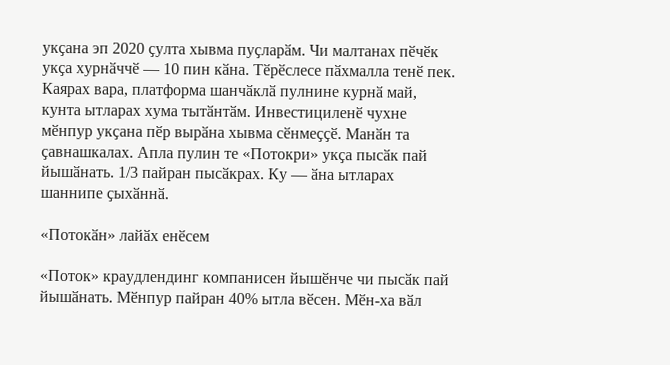укҫана эп 2020 ҫулта хывма пуҫларӑм. Чи малтанах пӗчӗк укҫа хурнӑччӗ — 10 пин кӑна. Тӗрӗслесе пӑхмалла тенӗ пек. Каярах вара, платформа шанчӑклӑ пулнине курнӑ май, кунта ытларах хума тытӑнтӑм. Инвестициленӗ чухне мӗнпур укҫана пӗр вырӑна хывма сӗнмеҫҫӗ. Манӑн та ҫавнашкалах. Апла пулин те «Потокри» укҫа пысӑк пай йышӑнать. 1/3 пайран пысӑкрах. Ку — ӑна ытларах шаннипе ҫыхӑннӑ.

«Потокӑн» лайӑх енӗсем

«Поток» краудлендинг компанисен йышӗнче чи пысӑк пай йышӑнать. Мӗнпур пайран 40% ытла вӗсен. Мӗн-ха вӑл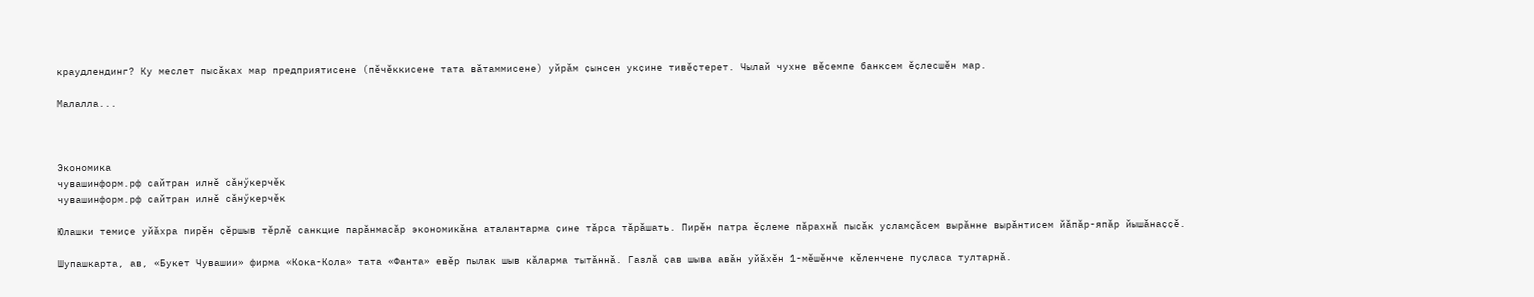краудлендинг? Ку меслет пысӑках мар предприятисене (пӗчӗккисене тата вӑтаммисене) уйрӑм ҫынсен укҫине тивӗҫтерет. Чылай чухне вӗсемпе банксем ӗҫлесшӗн мар.

Малалла...



Экономика
чувашинформ.рф сайтран илнӗ сӑнӳкерчӗк
чувашинформ.рф сайтран илнӗ сӑнӳкерчӗк

Юлашки темиҫе уйӑхра пирӗн ҫӗршыв тӗрлӗ санкцие парӑнмасӑр экономикӑна аталантарма ҫине тӑрса тӑрӑшать. Пирӗн патра ӗҫлеме пӑрахнӑ пысӑк усламҫӑсем вырӑнне вырӑнтисем йӑпӑр-япӑр йышӑнаҫҫӗ.

Шупашкарта, ав, «Букет Чувашии» фирма «Кока-Кола» тата «Фанта» евӗр пылак шыв кӑларма тытӑннӑ. Газлӑ ҫав шыва авӑн уйӑхӗн 1-мӗшӗнче кӗленчене пуҫласа тултарнӑ.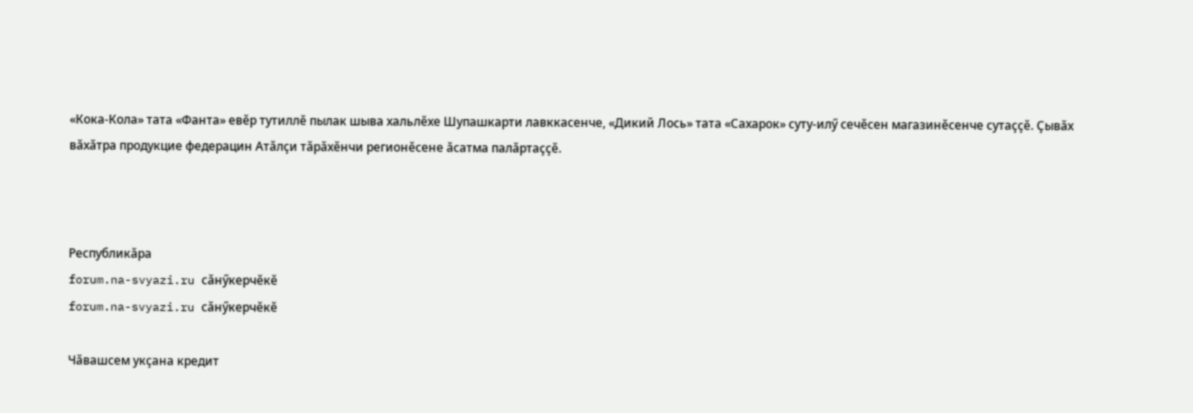«Кока-Кола» тата «Фанта» евӗр тутиллӗ пылак шыва хальлӗхе Шупашкарти лавккасенче, «Дикий Лось» тата «Сахарок» суту-илӳ сечӗсен магазинӗсенче сутаҫҫӗ. Ҫывӑх вӑхӑтра продукцие федерацин Атӑлҫи тӑрӑхӗнчи регионӗсене ӑсатма палӑртаҫҫӗ.



Республикӑра
forum.na-svyazi.ru сӑнӳкерчӗкӗ
forum.na-svyazi.ru сӑнӳкерчӗкӗ

Чӑвашсем укҫана кредит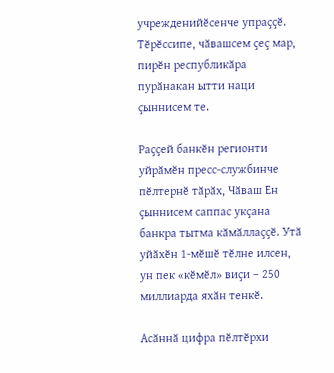учрежденийӗсенче упраҫҫӗ. Тӗрӗссипе, чӑвашсем ҫеҫ мар, пирӗн республикӑра пурӑнакан ытти наци ҫыннисем те.

Раҫҫей банкӗн регионти уйрӑмӗн пресс-службинче пӗлтернӗ тӑрӑх, Чӑваш Ен ҫыннисем саппас укҫана банкра тытма кӑмӑллаҫҫӗ. Утӑ уйӑхӗн 1-мӗшӗ тӗлне илсен, ун пек «кӗмӗл» виҫи – 250 миллиарда яхӑн тенкӗ.

Асӑннӑ цифра пӗлтӗрхи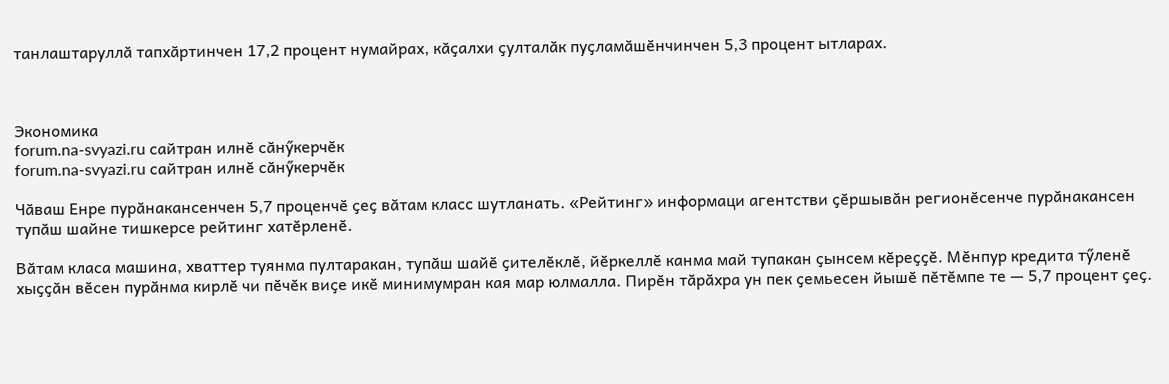танлаштаруллӑ тапхӑртинчен 17,2 процент нумайрах, кӑҫалхи ҫулталӑк пуҫламӑшӗнчинчен 5,3 процент ытларах.



Экономика
forum.na-svyazi.ru сайтран илнӗ сӑнӳкерчӗк
forum.na-svyazi.ru сайтран илнӗ сӑнӳкерчӗк

Чӑваш Енре пурӑнакансенчен 5,7 проценчӗ ҫеҫ вӑтам класс шутланать. «Рейтинг» информаци агентстви ҫӗршывӑн регионӗсенче пурӑнакансен тупӑш шайне тишкерсе рейтинг хатӗрленӗ.

Вӑтам класа машина, хваттер туянма пултаракан, тупӑш шайӗ ҫителӗклӗ, йӗркеллӗ канма май тупакан ҫынсем кӗреҫҫӗ. Мӗнпур кредита тӳленӗ хыҫҫӑн вӗсен пурӑнма кирлӗ чи пӗчӗк виҫе икӗ минимумран кая мар юлмалла. Пирӗн тӑрӑхра ун пек ҫемьесен йышӗ пӗтӗмпе те — 5,7 процент ҫеҫ.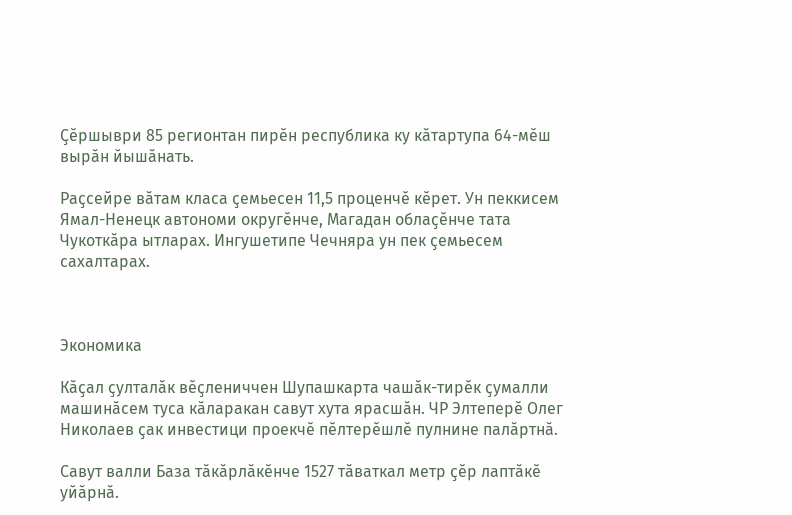Ҫӗршыври 85 регионтан пирӗн республика ку кӑтартупа 64-мӗш вырӑн йышӑнать.

Раҫсейре вӑтам класа ҫемьесен 11,5 проценчӗ кӗрет. Ун пеккисем Ямал-Ненецк автономи округӗнче, Магадан облаҫӗнче тата Чукоткӑра ытларах. Ингушетипе Чечняра ун пек ҫемьесем сахалтарах.



Экономика

Кӑҫал ҫулталӑк вӗҫлениччен Шупашкарта чашӑк-тирӗк ҫумалли машинӑсем туса кӑларакан савут хута ярасшӑн. ЧР Элтеперӗ Олег Николаев ҫак инвестици проекчӗ пӗлтерӗшлӗ пулнине палӑртнӑ.

Савут валли База тӑкӑрлӑкӗнче 1527 тӑваткал метр ҫӗр лаптӑкӗ уйӑрнӑ.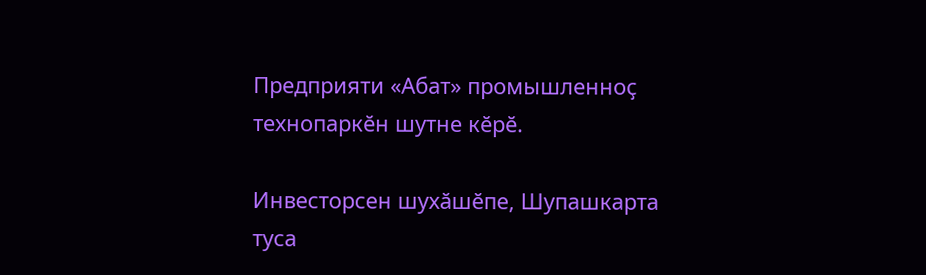Предприяти «Абат» промышленноҫ технопаркӗн шутне кӗрӗ.

Инвесторсен шухӑшӗпе, Шупашкарта туса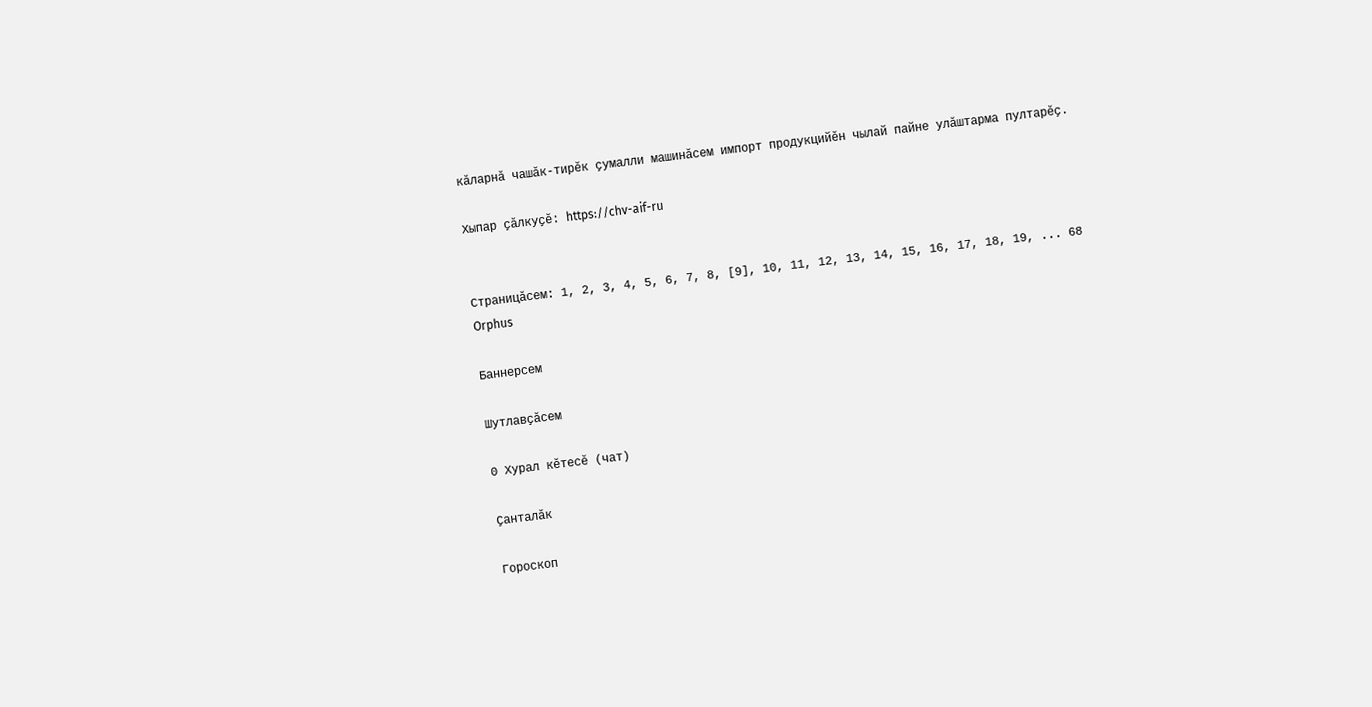кӑларнӑ чашӑк-тирӗк ҫумалли машинӑсем импорт продукцийӗн чылай пайне улӑштарма пултарӗҫ.

Хыпар ҫӑлкуҫӗ: https://chv-aif-ru


Страницӑсем: 1, 2, 3, 4, 5, 6, 7, 8, [9], 10, 11, 12, 13, 14, 15, 16, 17, 18, 19, ... 68
Orphus

Баннерсем

Шутлавҫӑсем

0 Хурал кӗтесӗ (чат)

Ҫанталӑк

Гороскоп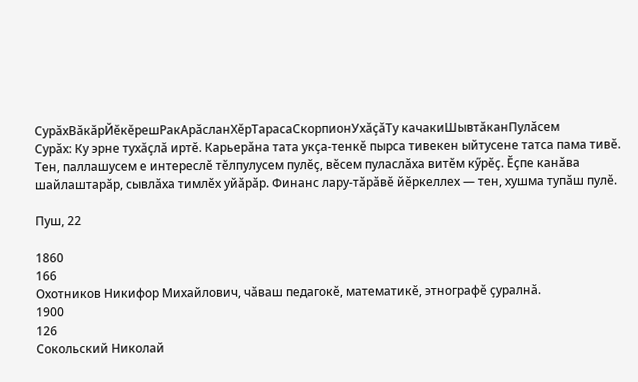СурӑхВӑкӑрЙӗкӗрешРакАрӑсланХӗрТарасаСкорпионУхӑҫӑТу качакиШывтӑканПулӑсем
Сурӑх: Ку эрне тухӑҫлӑ иртӗ. Карьерӑна тата укҫа-тенкӗ пырса тивекен ыйтусене татса пама тивӗ. Тен, паллашусем е интереслӗ тӗлпулусем пулӗҫ, вӗсем пуласлӑха витӗм кӳрӗҫ. Ӗҫпе канӑва шайлаштарӑр, сывлӑха тимлӗх уйӑрӑр. Финанс лару-тӑрӑвӗ йӗркеллех — тен, хушма тупӑш пулӗ.

Пуш, 22

1860
166
Охотников Никифор Михайлович, чӑваш педагокӗ, математикӗ, этнографӗ ҫуралнӑ.
1900
126
Сокольский Николай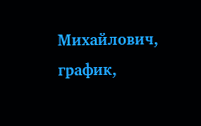Михайлович, график,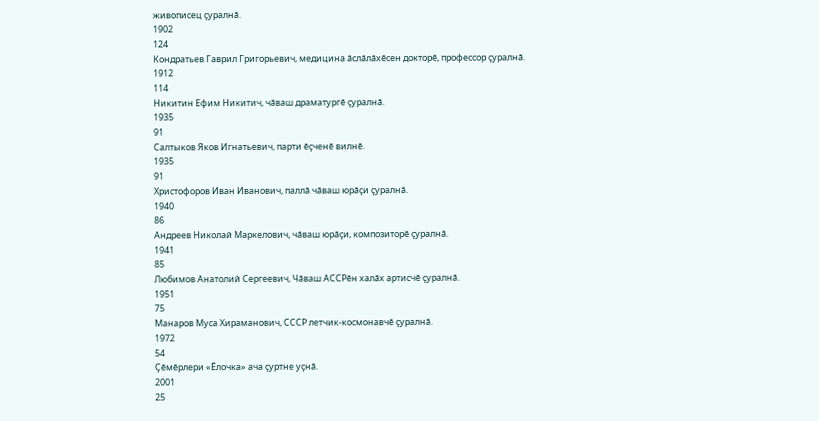живописец ҫуралнӑ.
1902
124
Кондратьев Гаврил Григорьевич, медицина ӑслӑлӑхӗсен докторӗ, профессор ҫуралнӑ.
1912
114
Никитин Ефим Никитич, чӑваш драматургӗ ҫуралнӑ.
1935
91
Салтыков Яков Игнатьевич, парти ӗҫченӗ вилнӗ.
1935
91
Христофоров Иван Иванович, паллӑ чӑваш юрӑҫи ҫуралнӑ.
1940
86
Андреев Николай Маркелович, чӑваш юрӑҫи, композиторӗ ҫуралнӑ.
1941
85
Любимов Анатолий Сергеевич, Чӑваш АССРӗн халӑх артисчӗ ҫуралнӑ.
1951
75
Манаров Муса Хираманович, СССР летчик-космонавчӗ ҫуралнӑ.
1972
54
Ҫӗмӗрлери «Ёлочка» ача ҫуртне уҫнӑ.
2001
25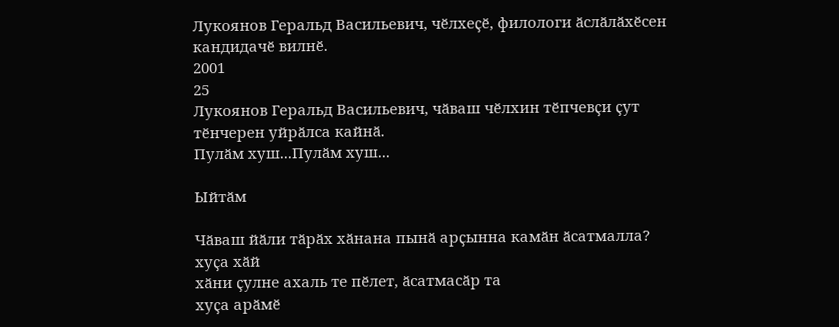Лукоянов Геральд Васильевич, чӗлхеҫӗ, филологи ӑслӑлӑхӗсен кандидачӗ вилнӗ.
2001
25
Лукоянов Геральд Васильевич, чӑваш чӗлхин тӗпчевҫи ҫут тӗнчерен уйрӑлса кайнӑ.
Пулӑм хуш...Пулӑм хуш...

Ыйтӑм

Чӑваш йӑли тӑрӑх хӑнана пынӑ арҫынна камӑн ӑсатмалла?
хуҫа хӑй
хӑни ҫулне ахаль те пӗлет, ӑсатмасӑр та
хуҫа арӑмӗ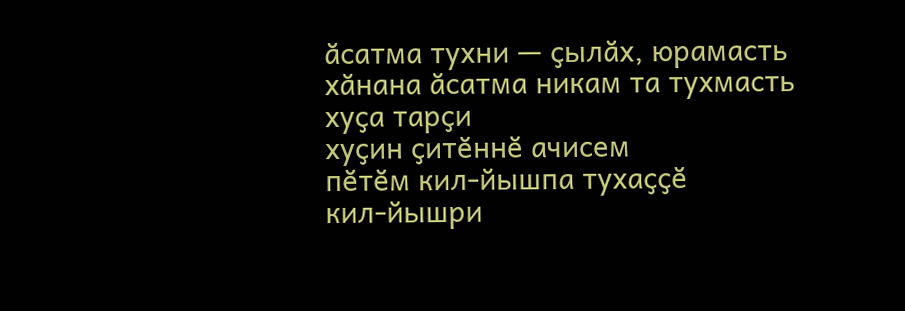ӑсатма тухни — ҫылӑх, юрамасть
хӑнана ӑсатма никам та тухмасть
хуҫа тарҫи
хуҫин ҫитӗннӗ ачисем
пӗтӗм кил-йышпа тухаҫҫӗ
кил-йышри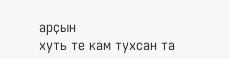арҫын
хуть те кам тухсан та